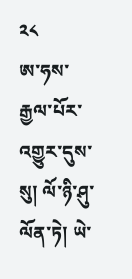༢༨
ཨ་ཧས་རྒྱལ་པོར་འགྱུར་དུས་སུ། ལོ་ཉི་ཤུ་ལོན་ཏེ། ཡེ་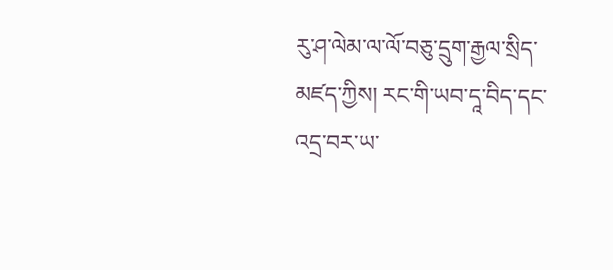རུ་ཤ་ལེམ་ལ་ལོ་བཅུ་དྲུག་རྒྱལ་སྲིད་མཛད་ཀྱིས། རང་གི་ཡབ་དཱ་བིད་དང་འདྲ་བར་ཡ་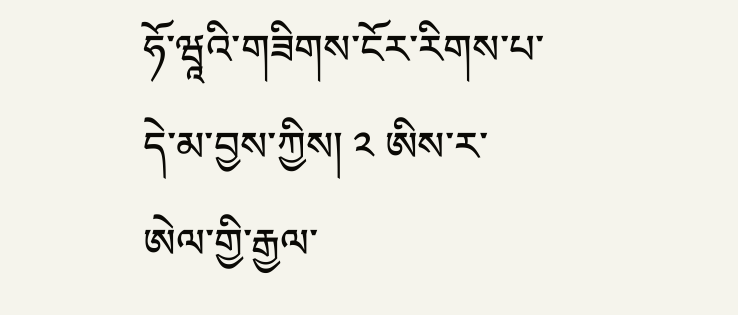ཧོ་ཝཱའི་གཟིགས་ངོར་རིགས་པ་དེ་མ་བྱས་ཀྱིས། ༢ ཨིས་ར་ཨེལ་གྱི་རྒྱལ་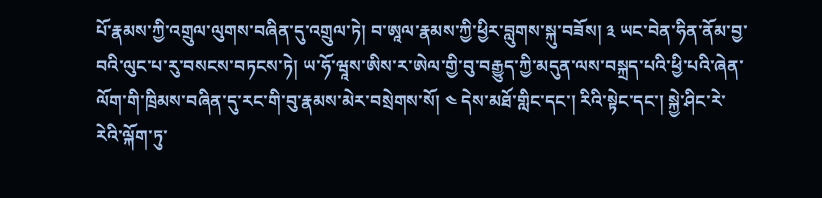པོ་རྣམས་ཀྱི་འགྲུལ་ལུགས་བཞིན་དུ་འགྲུལ་ཏེ། བ་ཨཱལ་རྣམས་ཀྱི་ཕྱིར་བླུགས་སྐུ་བཟོས། ༣ ཡང་བེན་ཧིན་ནོམ་བྱ་བའི་ལུང་པ་རུ་བསངས་བཏངས་ཏེ། ཡ་ཧོ་ཝཱས་ཨིས་ར་ཨེལ་གྱི་བུ་བརྒྱུད་ཀྱི་མདུན་ལས་བསྐྲད་པའི་ཕྱི་པའི་ཞེན་ལོག་གི་ཁྲིམས་བཞིན་དུ་རང་གི་བུ་རྣམས་མེར་བསྲེགས་སོ། ༤ དེས་མཐོ་གླིང་དང་། རིའི་སྟེང་དང་། སྐྱེ་ཤིང་རེ་རེའི་ལྐོག་ཏུ་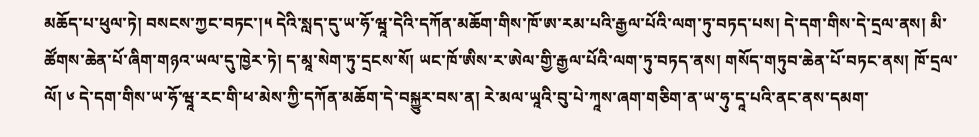མཆོད་པ་ཕུལ་ཏེ། བསངས་ཀྱང་བཏང་།༥ དེའི་སླད་དུ་ཡ་ཧོ་ཝཱ་དེའི་དཀོན་མཆོག་གིས་ཁོ་ཨ་རམ་པའི་རྒྱལ་པོའི་ལག་ཏུ་བཏད་པས། དེ་དག་གིས་དེ་དྲལ་ནས། མི་ཚོགས་ཆེན་པོ་ཞིག་གཉའ་ཡལ་དུ་ཁྱེར་ཏེ། ད་མཱ་སེག་ཏུ་དྲངས་སོ། ཡང་ཁོ་ཨིས་ར་ཨེལ་གྱི་རྒྱལ་པོའི་ལག་ཏུ་བཏད་ནས། གསོད་གཏུབ་ཆེན་པོ་བཏང་ནས། ཁོ་དྲལ་ལོ། ༦ དེ་དག་གིས་ཡ་ཧོ་ཝཱ་རང་གི་ཕ་མེས་ཀྱི་དཀོན་མཆོག་དེ་བསྐྱུར་བས་ན། རེ་མལ་ཡཱའི་བུ་པེ་ཀཱས་ཞག་གཅིག་ན་ཡ་ཧུ་དཱ་པའི་ནང་ནས་དམག་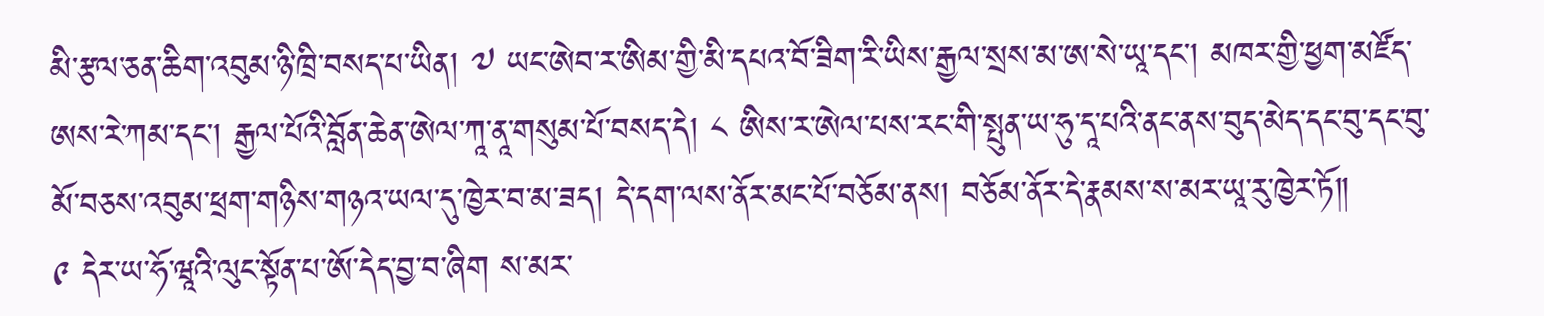མི་རྩལ་ཅན་ཆིག་འབུམ་ཉི་ཁྲི་བསད་པ་ཡིན། ༧ ཡང་ཨེབ་ར་ཨིམ་གྱི་མི་དཔའ་བོ་ཟིག་རི་ཡིས་རྒྱལ་སྲས་མ་ཨ་སེ་ཡཱ་དང་། མཁར་གྱི་ཕྱག་མཛོད་ཨས་རེ་ཀམ་དང་། རྒྱལ་པོའི་བློན་ཆེན་ཨེལ་ཀཱ་ནཱ་གསུམ་པོ་བསད་དེ། ༨ ཨིས་ར་ཨེལ་པས་རང་གི་སྤུན་ཡ་ཧུ་དཱ་པའི་ནང་ནས་བུད་མེད་དང་བུ་དང་བུ་མོ་བཅས་འབུམ་ཕྲག་གཉིས་གཉའ་ཡལ་དུ་ཁྱེར་བ་མ་ཟད། དེ་དག་ལས་ནོར་མང་པོ་བཅོམ་ནས། བཅོམ་ནོར་དེ་རྣམས་ས་མར་ཡཱ་རུ་ཁྱེར་ཏོ༎
༩ དེར་ཡ་ཧོ་ཝཱའི་ལུང་སྟོན་པ་ཨོ་དེད་བྱ་བ་ཞིག ས་མར་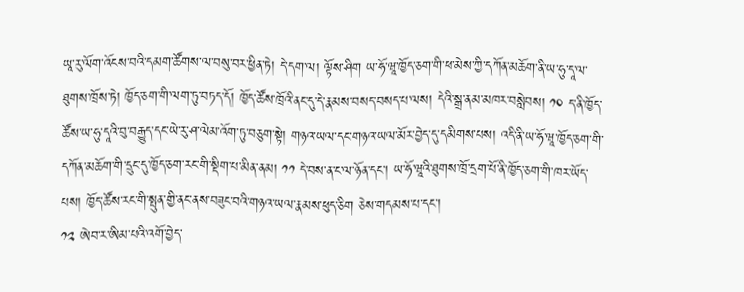ཡཱ་རུ་ལོག་འོངས་བའི་དམག་ཚོགས་ལ་བསུ་བར་ཕྱིན་ཏེ། དེ་དག་ལ། ལྟོས་ཤིག ཡ་ཧོ་ཝཱ་ཁྱོད་ཅག་གི་ཕ་མེས་ཀྱི་དཀོན་མཆོག་ནི་ཡ་ཧུ་དཱ་ལ་ཐུགས་ཁྲོས་ཏེ། ཁྱོད་ཅག་གི་ལག་ཏུ་བཏད་དོ། ཁྱོད་ཚོས་ཁྲོའི་ནང་དུ་དེ་རྣམས་བསད་བསད་པ་ལས། དེའི་སྒྲ་ནམ་མཁར་བསླེབས། ༡༠ ད་ནི་ཁྱོད་ཚོས་ཡ་ཧུ་དཱའི་བུ་བརྒྱུད་དང་ཡེ་རུ་ཤ་ལེམ་འོག་ཏུ་བཅུག་སྟེ། གཉའ་ཡལ་དང་གཉའ་ཡལ་མོར་བྱེད་དུ་དམིགས་པས། འདི་ནི་ཡ་ཧོ་ཝཱ་ཁྱོད་ཅག་གི་དཀོན་མཆོག་གི་དྲུང་དུ་ཁྱོད་ཅག་རང་གི་སྡིག་པ་མིན་ནམ། ༡༡ དེ་བས་ན་ང་ལ་ཉོན་དང་། ཡ་ཧོ་ཝཱའི་ཐུགས་ཁྲོ་དྲག་པོ་ནི་ཁྱོད་ཅག་གི་ཁར་ཡོད་པས། ཁྱོད་ཚོས་རང་གི་སྤུན་གྱི་ནང་ནས་བཟུང་བའི་གཉའ་ཡལ་རྣམས་ཕུད་ཅིག ཅེས་གདམས་པ་དང་།
༡༢ ཨེབ་ར་ཨིམ་པའི་འགོ་བྱེད་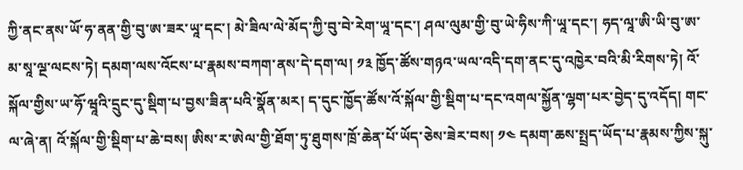ཀྱི་ནང་ནས་ཡོ་ཧ་ནན་གྱི་བུ་ཨ་ཟར་ཡཱ་དང་། མེ་ཟིལ་ལེ་མོད་ཀྱི་བུ་བེ་རེག་ཡཱ་དང་། ཤལ་ལུམ་གྱི་བུ་ཡེ་ཧིས་ཀི་ཡཱ་དང་། ཧད་ལཱ་ཨི་ཡི་བུ་ཨ་མ་སཱ་ལྔ་ལངས་ཏེ། དམག་ལས་འོངས་པ་རྣམས་བཀག་ནས་དེ་དག་ལ། ༡༣ ཁྱོད་ཚོས་གཉའ་ཡལ་འདི་དག་ནང་དུ་འཁྱེར་བའི་མི་རིགས་ཏེ། འོ་སྐོལ་གྱིས་ཡ་ཧོ་ཝཱའི་དྲུང་དུ་སྡིག་པ་བྱས་ཟིན་པའི་སྣོན་མར། ད་དུང་ཁྱོད་ཚོས་འོ་སྐོལ་གྱི་སྡིག་པ་དང་འགལ་སྐྱོན་ལྷག་པར་བྱེད་དུ་འདོད། གང་ལ་ཞེ་ན། འོ་སྐོལ་གྱི་སྡིག་པ་ཆེ་བས། ཨིས་ར་ཨེལ་གྱི་ཐོག་ཏུ་ཐུགས་ཁྲོ་ཆེན་པོ་ཡོད་ཅེས་ཟེར་བས། ༡༤ དམག་ཆས་སྤྲད་ཡོད་པ་རྣམས་ཀྱིས་སྐུ་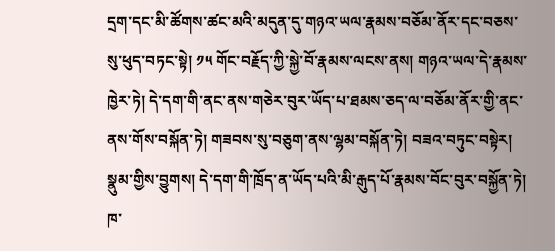དྲག་དང་མི་ཚོགས་ཚང་མའི་མདུན་དུ་གཉའ་ཡལ་རྣམས་བཅོམ་ནོར་དང་བཅས་སུ་ཕུད་བཏང་སྟེ། ༡༥ གོང་བརྗོད་ཀྱི་སྐྱེ་བོ་རྣམས་ལངས་ནས། གཉའ་ཡལ་དེ་རྣམས་ཁྱེར་ཏེ། དེ་དག་གི་ནང་ནས་གཅེར་བུར་ཡོད་པ་ཐམས་ཅད་ལ་བཅོམ་ནོར་གྱི་ནང་ནས་གོས་བསྐོན་ཏེ། གཟབས་སུ་བཅུག་ནས་ལྷམ་བསྐོན་ཏེ། བཟའ་བཏུང་བསྟེར། སྣུམ་གྱིས་བྱུགས། དེ་དག་གི་ཁྲོད་ན་ཡོད་པའི་མི་རྒུད་པོ་རྣམས་བོང་བུར་བསྐྱོན་ཏེ། ཁ་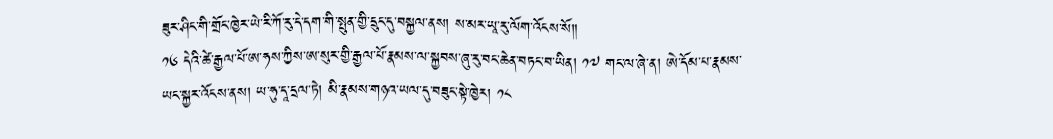ཟུར་ཤིང་གི་གྲོང་ཁྱེར་ཡེ་རི་ཀོ་རུ་དེ་དག་གི་སྤུན་གྱི་དྲུང་དུ་བསྐྱལ་ནས། ས་མར་ཡཱ་རུ་ལོག་འོངས་སོ༎
༡༦ དེའི་ཚེ་རྒྱལ་པོ་ཨ་ཧས་ཀྱིས་ཨ་སུར་གྱི་རྒྱལ་པོ་རྣམས་ལ་སྐྱབས་ཞུ་རུ་བང་ཆེན་བཏང་བ་ཡིན། ༡༧ གང་ལ་ཞེ་ན། ཨེ་དོམ་པ་རྣམས་ཡང་སྐྱར་འོངས་ནས། ཡ་ཧུ་དཱ་དྲལ་ཏེ། མི་རྣམས་གཉའ་ཡལ་དུ་བཟུང་སྟེ་ཁྱེར། ༡༨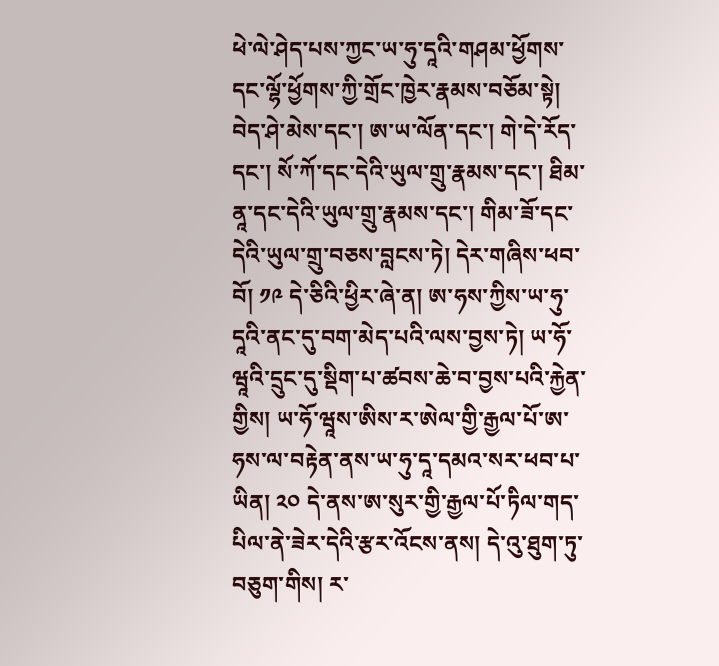ཕེ་ལེ་ཤེད་པས་ཀྱང་ཡ་ཧུ་དཱའི་གཤམ་ཕྱོགས་དང་ལྷོ་ཕྱོགས་ཀྱི་གྲོང་ཁྱེར་རྣམས་བཅོམ་སྟེ། བེད་ཤེ་མེས་དང་། ཨ་ཡ་ལོན་དང་། གེ་དེ་རོད་དང་། སོ་ཀོ་དང་དེའི་ཡུལ་གྲུ་རྣམས་དང་། ཐིམ་ནཱ་དང་དེའི་ཡུལ་གྲུ་རྣམས་དང་། གིམ་ཟོ་དང་དེའི་ཡུལ་གྲུ་བཅས་བླངས་ཏེ། དེར་གཞིས་ཕབ་བོ། ༡༩ དེ་ཅིའི་ཕྱིར་ཞེ་ན། ཨ་ཧས་ཀྱིས་ཡ་ཧུ་དཱའི་ནང་དུ་བག་མེད་པའི་ལས་བྱས་ཏེ། ཡ་ཧོ་ཝཱའི་དྲུང་དུ་སྡིག་པ་ཚབས་ཆེ་བ་བྱས་པའི་རྐྱེན་གྱིས། ཡ་ཧོ་ཝཱས་ཨིས་ར་ཨེལ་གྱི་རྒྱལ་པོ་ཨ་ཧས་ལ་བརྟེན་ནས་ཡ་ཧུ་དཱ་དམའ་སར་ཕབ་པ་ཡིན། ༢༠ དེ་ནས་ཨ་སུར་གྱི་རྒྱལ་པོ་ཏིལ་གད་པིལ་ནེ་ཟེར་དེའི་རྩར་འོངས་ནས། དེ་འུ་ཐུག་ཏུ་བཅུག་གིས། ར་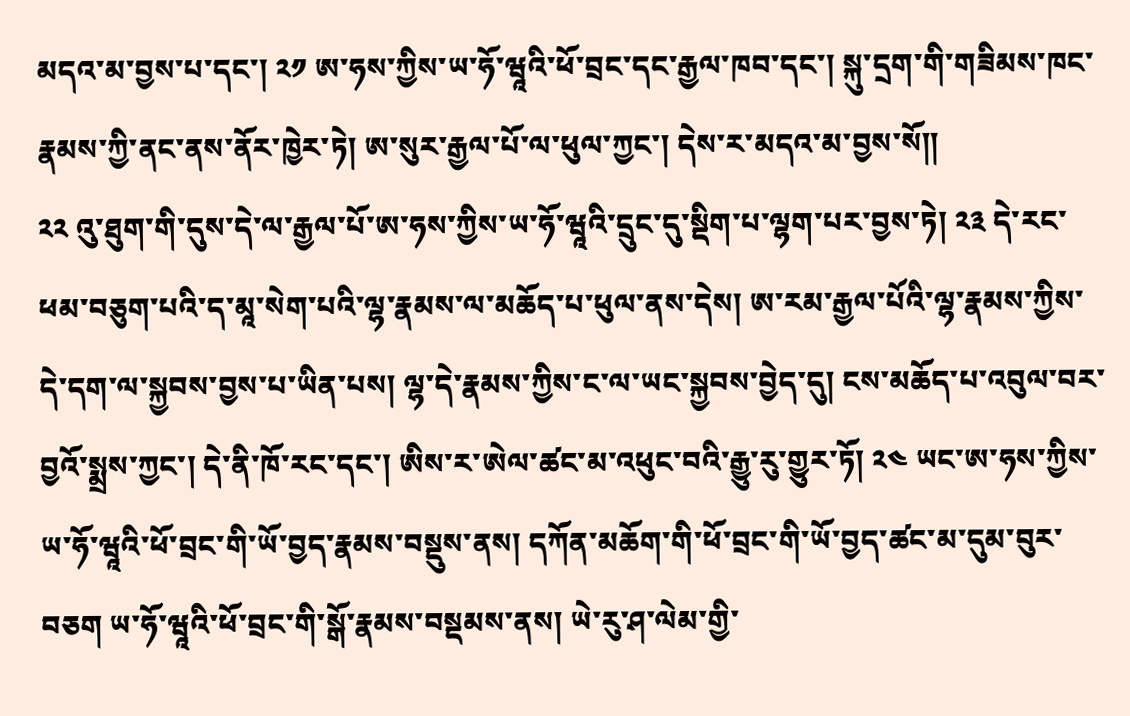མདའ་མ་བྱས་པ་དང་། ༢༡ ཨ་ཧས་ཀྱིས་ཡ་ཧོ་ཝཱའི་ཕོ་བྲང་དང་རྒྱལ་ཁབ་དང་། སྐུ་དྲག་གི་གཟིམས་ཁང་རྣམས་ཀྱི་ནང་ནས་ནོར་ཁྱེར་ཏེ། ཨ་སུར་རྒྱལ་པོ་ལ་ཕུལ་ཀྱང་། དེས་ར་མདའ་མ་བྱས་སོ༎
༢༢ འུ་ཐུག་གི་དུས་དེ་ལ་རྒྱལ་པོ་ཨ་ཧས་ཀྱིས་ཡ་ཧོ་ཝཱའི་དྲུང་དུ་སྡིག་པ་ལྷག་པར་བྱས་ཏེ། ༢༣ དེ་རང་ཕམ་བཅུག་པའི་ད་མཱ་སེག་པའི་ལྷ་རྣམས་ལ་མཆོད་པ་ཕུལ་ནས་དེས། ཨ་རམ་རྒྱལ་པོའི་ལྷ་རྣམས་ཀྱིས་དེ་དག་ལ་སྐྱབས་བྱས་པ་ཡིན་པས། ལྷ་དེ་རྣམས་ཀྱིས་ང་ལ་ཡང་སྐྱབས་བྱེད་དུ། ངས་མཆོད་པ་འབུལ་བར་བྱའོ་སྨྲས་ཀྱང་། དེ་ནི་ཁོ་རང་དང་། ཨིས་ར་ཨེལ་ཚང་མ་འཕུང་བའི་རྒྱུ་རུ་གྱུར་ཏོ། ༢༤ ཡང་ཨ་ཧས་ཀྱིས་ཡ་ཧོ་ཝཱའི་ཕོ་བྲང་གི་ཡོ་བྱད་རྣམས་བསྡུས་ནས། དཀོན་མཆོག་གི་ཕོ་བྲང་གི་ཡོ་བྱད་ཚང་མ་དུམ་བུར་བཅག ཡ་ཧོ་ཝཱའི་ཕོ་བྲང་གི་སྒོ་རྣམས་བསྡམས་ནས། ཡེ་རུ་ཤ་ལེམ་གྱི་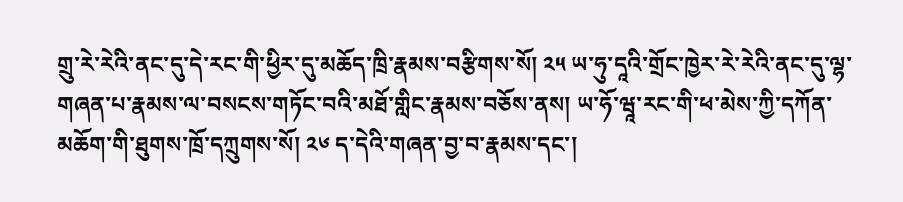གྲུ་རེ་རེའི་ནང་དུ་དེ་རང་གི་ཕྱིར་དུ་མཆོད་ཁྲི་རྣམས་བརྩིགས་སོ། ༢༥ ཡ་ཧུ་དཱའི་གྲོང་ཁྱེར་རེ་རེའི་ནང་དུ་ལྷ་གཞན་པ་རྣམས་ལ་བསངས་གཏོང་བའི་མཐོ་གླིང་རྣམས་བཅོས་ནས། ཡ་ཧོ་ཝཱ་རང་གི་ཕ་མེས་ཀྱི་དཀོན་མཆོག་གི་ཐུགས་ཁྲོ་དཀྲུགས་སོ། ༢༦ ད་དེའི་གཞན་བྱ་བ་རྣམས་དང་།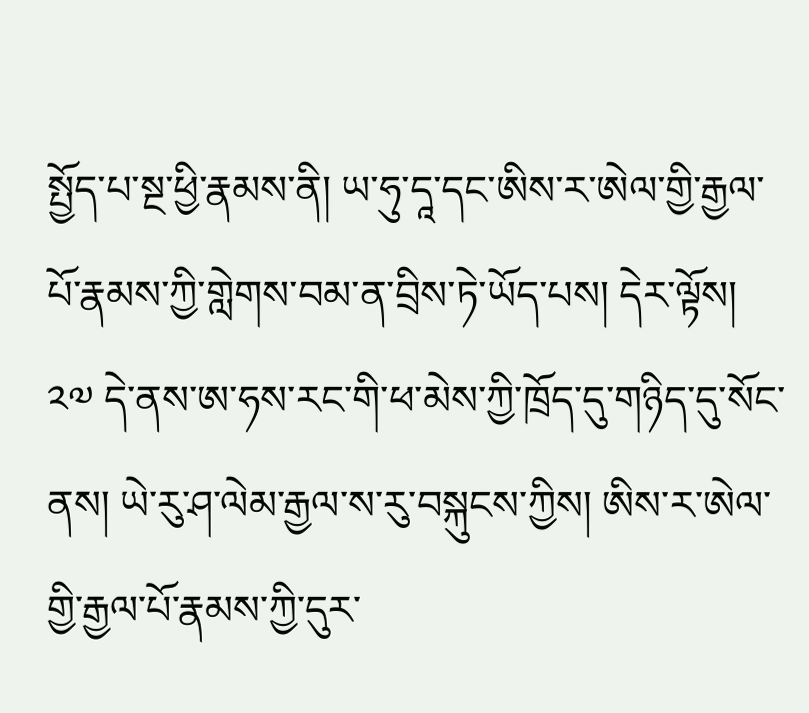སྤྱོད་པ་སྔ་ཕྱི་རྣམས་ནི། ཡ་ཧུ་དཱ་དང་ཨིས་ར་ཨེལ་གྱི་རྒྱལ་པོ་རྣམས་ཀྱི་གླེགས་བམ་ན་བྲིས་ཏེ་ཡོད་པས། དེར་ལྟོས། ༢༧ དེ་ནས་ཨ་ཧས་རང་གི་ཕ་མེས་ཀྱི་ཁྲོད་དུ་གཉིད་དུ་སོང་ནས། ཡེ་རུ་ཤ་ལེམ་རྒྱལ་ས་རུ་བསྐུངས་ཀྱིས། ཨིས་ར་ཨེལ་གྱི་རྒྱལ་པོ་རྣམས་ཀྱི་དུར་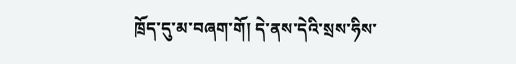ཁྲོད་དུ་མ་བཞག་གོ། དེ་ནས་དེའི་སྲས་ཧིས་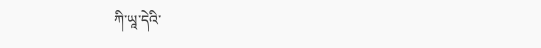ཀི་ཡཱ་དེའི་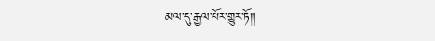མལ་དུ་རྒྱལ་པོར་གྱུར་ཏོ༎